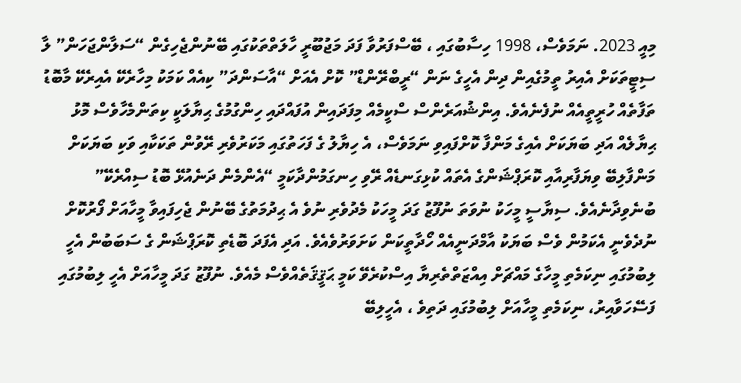މިއީ 2023. ނަމަވެސް، 1998 ހިސާބުގައި ، ބޭސްފަރުވާ ފަދަ މަޖުބޫރީ ހާލަތްތަކުގައި ބޭނުންޖެހިގެން “ސަލާންޖަހަން” ލާ ސިޓީތަކަށް އެއިރު ތީމުގެއިން ދިން އެހީގެ ނަން “ރީބްރޭންޑް” ކޮށް އެއަށް “އާސަންދަ” ކިއެއް ކަމަކު މިހާރެކޭ އެއިރެކޭ މާބޮޑު ތަފާތެއް ހުރީތީއެއް ނުފެނެއެވެ. އިންޝުއަރެންސް ސްކީމެއް މިފަދައިން އުފައްދައި ހިންގުމުގެ ޙިޔާލަކީ ކިތަންމެހާވެސް މޮޅު ޙިޔާލެއް އަދި ބަޔަކަށް އެއިގެ މަންފާ ކޮށްފައިވި ނަމަވެސް، އެ ހިޔާލު ގެ ފަހަތުގައި މަކަރުވެރި ރޭވުން ތަކަކާއި ވަކި ބަޔަކަށް މަންފާލިބޭ ވިޔަފާރިއާއި ކޮރަޕްޝަންގެ އެތައް ކުޅިގަނޑެއް ރޭވި ހިނގަމުންދާކަމީ “އެންމެން ދަނެއުޅޭ ބޮޑު ސިއްރެކޭ” ބުނެވިދާނެއެވެ. ސިޔާސީ މީހަކު ނުވަތަ ނުފޫޒު ގަދަ މީހަކު މެދުވެރި ނުވެ އެ ޙިދުމަތުގެ ބޭނުން ޖެހިފައިވާ މީހާއަށް ފޯރުކޮށް ނުދެވެނީ އެކަމުން ވެސް ބަޔަކު އާމްދަނީއެއް ހޯދާތީކަން ކަށަވަރުވެއެވެ. އަދި އެފަދަ ބޮޑެތި ކޮރަޕްޝަން ގެ ސަބަބުން އެހީ ލިބުމުގައި ނިކަމެތި މީހާގެ މައްޗަށް އިއްޒަތްތެރިޔާ އިސްކުރެވޭ ކަމީ ޙަޤީޤަތެއްވެސް މެއެވެ. ނުފޫޒު ގަދަ މީހާއަށް އެހީ ލިބުމުގައި ފަސޭހަވާއިރު، ނިކަމެތި މީހާއަށް ލިބުމުގައި ދަތިވެ ، އެހީލިބޭ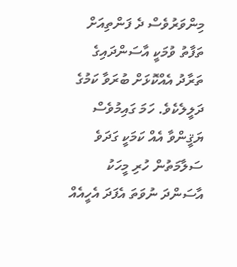މިންވަރުވެސް ދެ ފަންތިއަށް ތަފާތު ވުމަކީ އާސަންދައިގެ ތަރާދު އެއްކޮޅަށް ބުރަވާ ކަމުގެ ދަލީލެކެވެ. ހަމަ ގައިމުވެސް ޔަޤީންވާ އެއް ކަމަކީ ގަދަވެ ސަލާމަތުން ހުރި މީހަކު އާސަންދަ ނުވަތަ އެފަދަ އެހީއެއް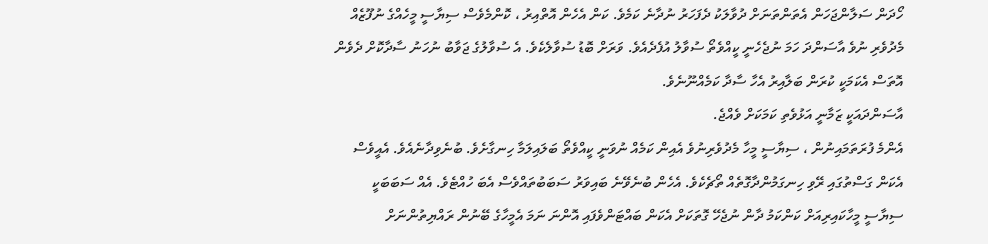ހޯދަން ސަލާންޖަހަން އެތަންތަނަށް ދުވާލަކު ދެފަހަރު ނުދާނެ ކަމެވެ. ކަން އެހެން އޮތްއިރު ، ކޮންމެވެސް ސިޔާސީ މީހެއްގެ ނުފޫޒެއް މެދުވެރި ނުވެ އާސަންދަ ހަމަ ނުޖެހެނީ ކީއްވެތޯ ސުވާލު އުފެދެއެވެ. ވަރަށް ބޮޑު ސުވާލެކެވެ. އެ ސުވާލުގެ ޖަވާބު ނުހަނު ސާދާކޮށް ދެވެން އޮތަސް އެކަމަކީ ކުރަން ބަލާއިރު އެހާ ސާދާ ކަމެއްނޫނެވެ.
އާސަންދައަކީ ޒަމާނީ އަޅުވެތި ކަމަކަށް ވެއްޖެ.
އެންމެ ފުރަތަމައިނުން ، ސިޔާސީ މީހާ މެދުވެރިނުވެ އެއިން ކަމެއް ނުވަނީ ކީއްވެތޯ ބަލައިލަމާ ހިނގާށެވެ. ބުނެވިދާނެއެވެ. އެއީވެސް އެކަން ގަސްތުގައި ރޭވި ހިނގަމުންދާގޮތެއް ތޯޗެކެވެ. އެހެން ބުނެވޭނެ ބައިވަރު ސަބަބުތައްވެސް އެބަ ހުއްޓެވެ. އެއް ސަބަބަކީ ސިޔާސީ މީހާކައިރިއަށް ކަންކަމު ދާން ނުޖެހޭ ގޮތަކަށް އެކަން ބައްޓަންވެފައި އޮންނަ ނަމަ އެމީހާގެ ބޭނުން ރައްޔިތުންނަށް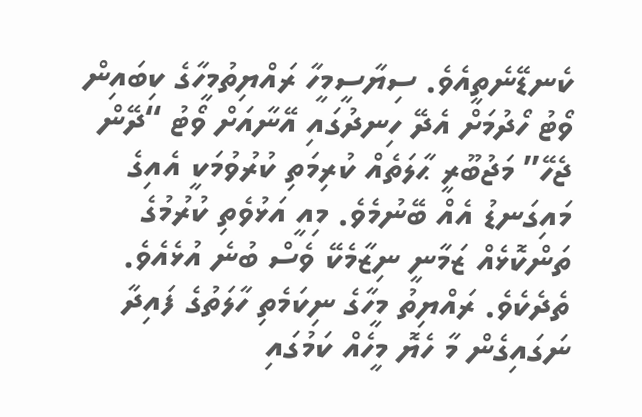ކެނޑޭނެތީއެވެ. ސިޔާސީމީހާ ރައްޔިތުމީހާގެ ކިބައިން ވޯޓު ހޯދުމަށް އެދޭ ހިނދުގައި އޭނާއަށް ވޯޓު “ދޭން ޖެހޭ” މަޖުބޫރީ ޙާލަތެއް ކުރިމަތި ކުރުވުމަކީ އެއިގެ މައިގަނޑު އެއް ބޭނުމެވެ. މިއީ އަޅުވެތި ކުރުމުގެ ތަންކޮޅެއް ޒަމާނީ ނިޒާމެކޭ ވެސް ބުނެ އުޅެއެވެ. ތެދެކެވެ. ރައްޔިތު މީހާގެ ނިކަމެތި ހާލަތުގެ ފައިދާ ނަގައިގެން މާ ހެޔޮ މީހެއް ކަމުގައި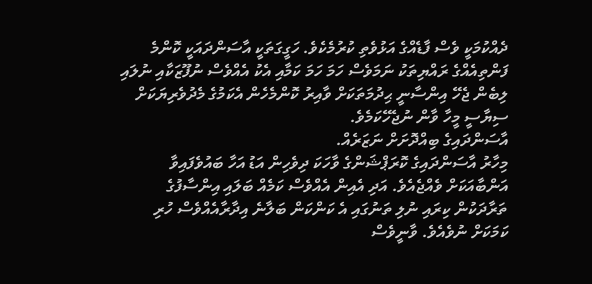ދެއްކުމަކީ ވެސް ފާޑެއްގެ އަޅުވެތި ކުރުމެކެވެ. ހަގީގަތަކީ އާސަންދައަކީ ކޮންމެ ފަންތިއެއްގެ ރައްޔިތަކު ނަމަވެސް ހަމަ ހަމަ ކަމާއި އެކު އެއްވެސް ނުފޫޒަކާއި ނުލައި ލިބެން ޖެހޭ އިންސާނީ ޙިދުމަތަކަށް ވާއިރު ކޮންމެހެން އެކަމުގެ މެދުވެރިޔަކަށް ސިޔާސީ މީހާ ވާން ނުޖެހޭކަމެވެ.
އާސަންދައިގެ ބިއްދޮށަށް ނަޒަރެއް.
މިހާރު އާސަންދައިގެ ކޮރަޕްޝަންގެ ވާހަކަ ދިވެހިން އަޑު އަހާ ބައުވެފައިވާ އަންބާއަކަށް ވެއްޖެއެވެ. އަދި އެއިން އެއްވެސް ކަމެއް ބަލައި އިންސާފުގެ ތަރާދަކުން ކިރައި ނުލި ތަނުގައި އެ ކަންކަން ބަލާނެ އިދާރާއެއްވެސް ހުރި ކަމަކަށް ނުވެއެވެ. ވާނީވެސް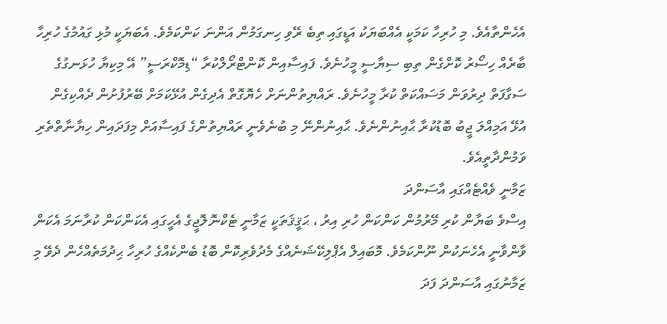އެހެންތާއެވެ. މި ހުރިހާ ކަމަކީ އެއްބަޔަކު އަޑީގައި ތިބެ ރޭވި ހިނގަމުން އަންނަ ކަންކަމެވެ. އެބަޔަކީ މުޅި ގައުމުގެ ހުރިހާ ބާރެއް ހިސޯރު ކޮށްގެން ތިބި ސިޔާސީ މީހުނެވެ. ފައިސާއިން ކޮންޓްރޯލްކުރާ “ޑިމޮކްރަސީ” އޭ މިކިޔާ ހުޅަނގުގެ ސަގާފަތް ދިރުވަން މަސައްކަތް ކުރާ މީހުނެވެ. ރައްޔިތުންނަށް ހެޔޮގޮތް އެދިގެން އުޅޭކަމަށް ބޭރުފުށުން ދެއްކިގެން އުޅޭ އަމިއްލަ ޖީބު ބޮޑުކުރާ ޙާއިނުންނެވެ. ޙާއިނުންނޭ މި ބުނެވެނީ ރައްޔިތުންގެ ފައިސާއަށް މިފަދައިން ހިޔާނާތްތެރި ވަމުންދާތީއެވެ.
ޒަމާނީ ވެއްޓެއްގައި އާސަންދަ
އިސްވެ ބަޔާން ކުރި މޭރުމުން ކަންކަން ހުރި އިރު ، ޙަޤީޤަތަކީ ޒަމާނީ ޓެކްނޮލޮޖީގެ އެހީގައި އެކަންކަން ކުރާނަމަ އެކަން ވާންވާނީ އެހެނަކުން ނޫންކަމެވެ. މޮބައިލް އެޕްލިކޭޝަނެއްގެ މެދުވެރިކޮން ބޮޑު ބެންކެއްގެ ހުރިހާ ޙިދުމަތެއްހެން ދެވޭ މި ޒަމާނުގައި އާސަންދަ ފަދަ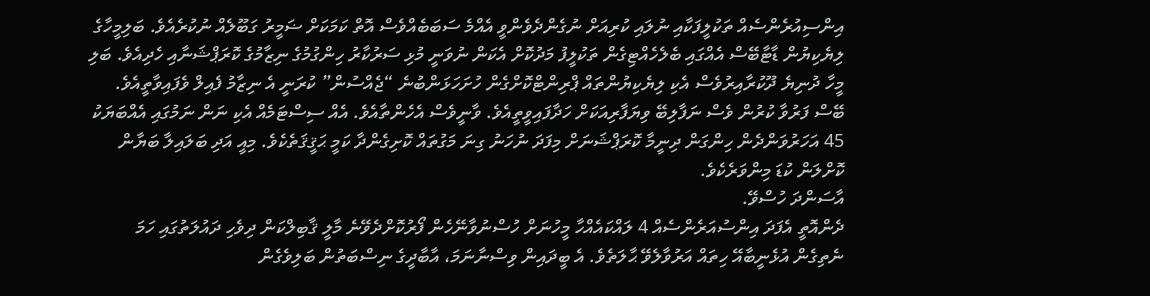އިންސިއުރެންސެއް ތަކުލީފަކާއި ނުލައި ކުރިއަށް ނުގެންދެވެންވީ އެއްމެ ސަބަބެއްވެސް އޮތް ކަމަކަށް ޟަމީރު ގަބޫލެއް ނުކުރެއެވެ. ބަލިމީހާގެ ލިޔެކިޔުން ޑާޓާބޭސް އެއްގައި ބެލެހެއްޓިގެން ތަކުލީފު މަދުކޮށް އެކަން ނުވަނީ މުޅި ސަރުކާރު ހިންގުމުގެ ނިޒާމުގެ ކޮރަޕްޝަނާއި ހެދިއެވެ. ބަލި މީހާ ދުނިޔެ ދޫކުރާއިރުވެސް އެކި ލިޔެކިޔުންތައް ޕްރިންޓްކޮށްގެން ހުށަހަޅަންބުނެ “ޖެއްސުން” ކުރަނީ އެ ނިޒާމު ފެއިލް ވެފައިވާތީއެވެ. ބޭސް ފަރުވާ ކުރުން ވެސް ނަފާލިބޭ ވިޔަފާރިއަކަށް ހަދާފައިވީތީއެވެ. ވާނީވެސް އެހެންތާއެވެ. އެއް ސިސްޓަމެއް އެކި ނަން ނަމުގައި އެއްބަޔަކު 45 އަހަރުވަންދެން ހިންގަން ދިނީމާ ކޮރަޕްޝަނަށް މިފަދަ ނުހަނު ގިނަ މަގުތައް ކޮށިގެންދާ ކަމީ ޙަޤީޤަތެކެވެ. މިއީ އަދި ބަލައިލާ ބަޔާން ކޮށްލަން ކުޑަ މިންވަރެކެވެ.
އާސަންދަ ހުސްވޭ.
ދެންއޮތީ އެފަދަ އިންސުއަރެންސެއް 4 ލައްކައެއްހާ މީހުނަށް ހުސްނުވާނޭހެން ފޯރުކޮށްދެވޭނެ މާލީ ޤާބިލްކަން ދިވެހި ދައުލަތުގައި ހަމަ ނެތިގެން އުޅެނީބާއޭ ހިތައް އަރުވާލެވޭ ޙާލަތެވެ. އެ ބީދައިން ވިސްނާނަމަ، އާބާދީގެ ނިސްބަތުން ބަލިވެގެން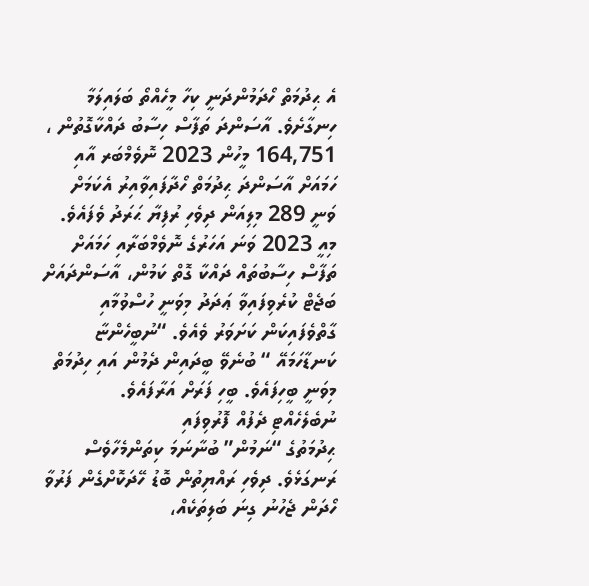އެ ޙިދުމަތް ހޯދަމުންދަނީ ކިހާ މީހެއްތޯ ބަލައިލަމާ ހިނގާށެވެ. އާސަންދަ ތަފާސް ހިސާބު ދައްކާގޮތުން ، 164,751 މީހުން 2023 ނޮވެމްބަރ އާއި ހަމައަށް އާސަންދަ ޙިދުމަތް ހޯދާފައިވާއިރު އެކަމަށް ވަނީ 289 މިލިއަން ދިވެހި ރުފިޔާ ޙަރަދު ވެފައެވެ. މިއީ 2023 ވަނަ އަހަރުގެ ނޮވެމްބަރާއި ހަމައަށް ތަފާސް ހިސާބުތައް ދައްކާ ގޮތް ކަމުން، އާސަންދައަށް ބަޖެޓް ކުރެވިފައިވާ ޢަދަދު މިވަނީ ހުސްވުމާއި ގާތްވެފައިކަން ކަށަވަރު ވެއެވެ. “ނުބީހެންޏާ ކަނޑާހަމައޭ “ ބުނެވޭ ބީދައިން ދެމުން އައި ހިދުމަތް މިވަނީ ބީހިފައެވެ. ބީހި ފަރަށް އަރާފައެވެ.
ނުބެލެހެއްޓި ދެފުއް ފޮރުވިފައި
ޙިދުމަތުގެ “ނަމުން” ބުނާނަމަ ކިތަންމެހާވެސް ރަނގަޅެވެ. ދިވެހި ރައްޔިތުން ބޮޑު ހޭދަކޮށްގެން ފަރުވާ ހޯދަން ޖެހުނު ގިނަ ބަލިތަކެއް،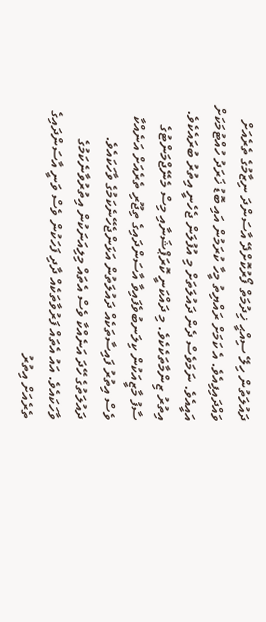ދައުލަތުން ހިލޭ ސިއްޙީ ޚިދުމަތް ފޯރުކޮށްދޭ އާސަންދަ ނިޒާމުގެ ތެރެއަށް ވައްދައިފިއެވެ. އެ ކަމަށް ރައްޔިތު މީހާ ކުރަމުން އައި ބޮޑު ޚަރަދު ހުއްޓުމަކަށް އައީއެވެ. ނަމަވެސް ދެން ދައުލަތަށް މި އުފުލަން ޖެހެނީ އިތުރު ބުރައެކެވެ. އިތުރު ޒިންމާތަކެކެވެ. މި ދައްކަނީ ކޮރަޕްޝަނާއި މިސް މެނޭޖްމަންޓުގެ ސާފު މާޒީއަކުން ކިލަނބުވެފައިވާ އާސަންދައިގެ ތިޖޫރި ތެރެއަށް އަނެއްކާ ވެސް އިތުރު ފައިސާތަކެއް ދައުލަތުން އަޅަންޖެހޭނެކަމުގެ ވާހަކައެވެ. ދައުލަތުގެ ހޭދަ އަނެއްކާ ވެސް އެތައް މިލިއަނަކުން އިތުރުވާނެކަމުގެ ވާހަކައެވެ. އައު އެތައް ފަރުވާތަކެއް ދާދި ފަހަކުން ވެސް ވަނީ އާސަންދައިގެ ތެރެއަށް އިތުރު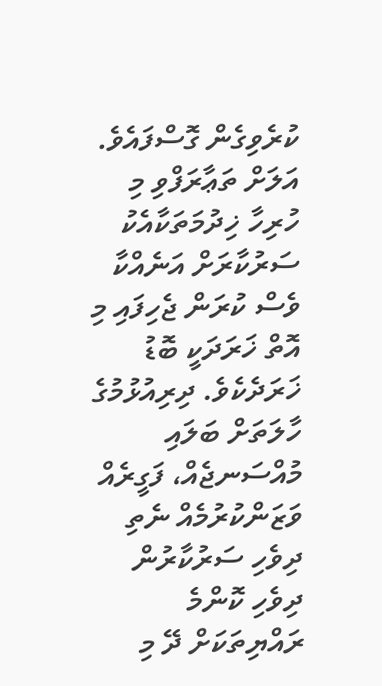ކުރެވިގެން ގޮސްފައެވެ. އަލަށް ތަޢާރަފްވި މި ހުރިހާ ޚިދުމަތަކާއެކު ސަރުކާރަށް އަނެއްކާ ވެސް ކުރަން ޖެހިފައި މި އޮތް ޚަރަދަކީ ބޮޑު ޚަރަދެކެވެ. ދިރިއުޅުމުގެ ހާލަތަށް ބަލައި މުއްސަނޖެއް، ފަގީރެއް ވަޒަންކުރުމެއް ނެތި ދިވެހި ސަރުކާރުން ދިވެހި ކޮންމެ ރައްޔިތަކަށް ދޭ މި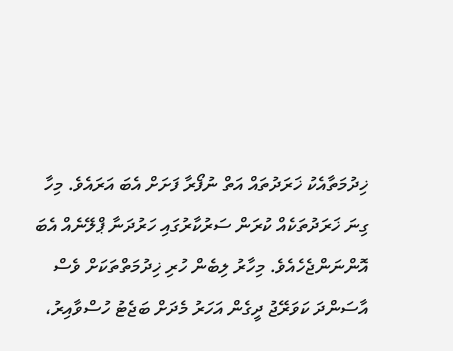ޚިދުމަތާއެކު ޚަރަދުތައް އަތް ނުފޯރާ ފަށަށް އެބަ އަރައެވެ. މިހާ ގިނަ ޚަރަދުތަކެއް ކުރަން ސަރުކާރުގައި ހަރުދަނާ ޕްލޭނެއް އެބަ އޮންނަންޖެހެއެވެ. މިހާރު ލިބެން ހުރި ޚިދުމަތްތަކަށް ވެސް އާސަންދަ ކަވަރޭޖު ދީގެން އަހަރު މެދަށް ބަޖެޓު ހުސްވާއިރު،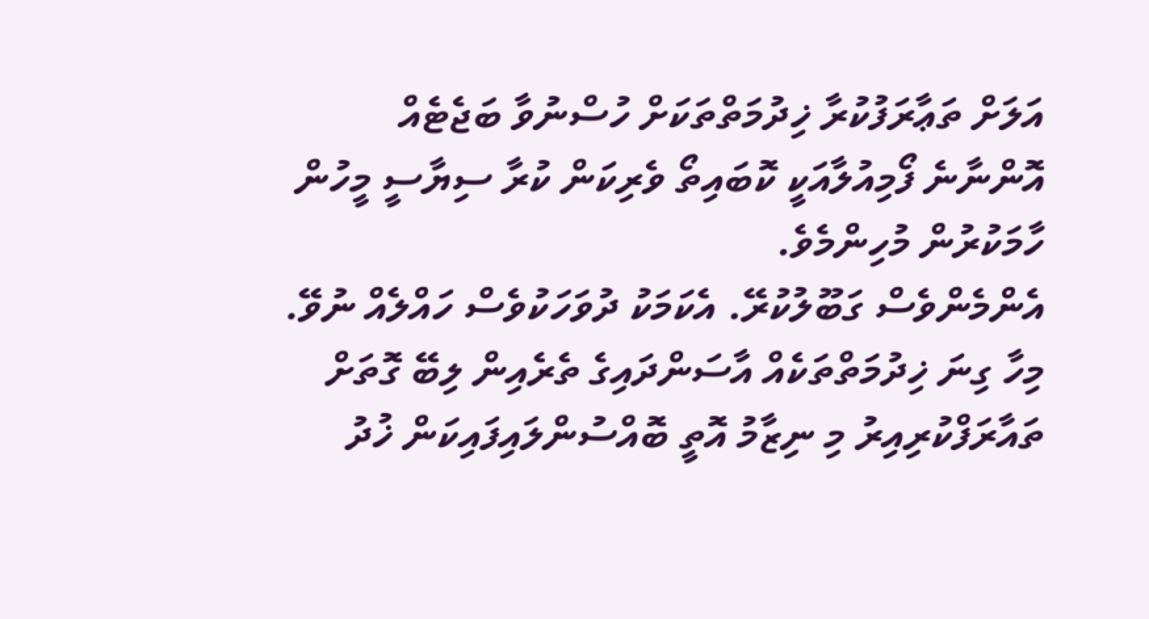އަލަށް ތަޢާރަފުކުރާ ޚިދުމަތްތަކަށް ހުސްނުވާ ބަޖެޓެއް އޮންނާނެ ފޯމިއުލާއަކީ ކޮބައިތޯ ވެރިކަން ކުރާ ސިޔާސީ މީހުން ހާމަކުރުން މުހިންމެވެ.
އެންމެންވެސް ގަބޫލުކުރޭ. އެކަމަކު ދުވަހަކުވެސް ހައްލެއް ނުވޭ.
މިހާ ގިނަ ޚިދުމަތްތަކެއް އާސަންދައިގެ ތެރެއިން ލިބޭ ގޮތަށް ތައާރަފްކުރިއިރު މި ނިޒާމު އޮތީ ބޮއްސުންލައިފައިކަން ޚުދު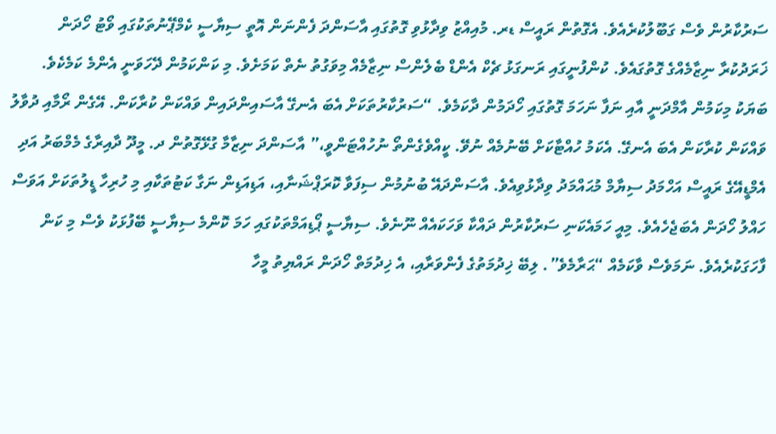ސަރުކާރުން ވެސް ގަބޫލުކުރެއެވެ. އެގޮތުން ރައީސް ޑރ. މުއިއްޒު ވިދާޅުވި ގޮތުގައި އާސަންދަ ފެންނަން އޮތީ ސިޔާސީ ކެމްޕޭނުތަކުގައި ވޯޓު ހޯދަން ޚަރަދުކުރާ ނިޒާމެއްގެ ގޮތުގައެވެ. ކުންފުނީގައި ރަނގަޅު ޗެކް އެންޑް ބެލެންސް ނިޒާމެއް މިވަގުތު ނެތް ކަމަށެވެ. މި ކަންކަމުން ދޭހަވަނީ އެންމެ ކަމެކެވެ. ބަޔަކު މިކަމުން އާމްދަނީ އާއި ނަފާ ނަހަމަ ގޮތުގައި ހޯދަމުން ދާކަމެވެ. “ސަރުކާރުތަކަށް އެބަ އެނގޭ އާސައިންދައިން ވައްކަން ކުރާކަން. އޭގެން ރޯމާއި ދުވާލު ވައްކަން ކުރާކަން އެބަ އެނގޭ. އެކަމު ހުއްޓާކަށް ބޭނުމެއް ނުވޭ. ކީއްވެގެންތޯ ނުހުއްޓަންވީ،” އާސަންދަ ނިޒާމާ ގުޅޭގޮތުން ދ. މީދޫ ދާއިރާގެ މެމްބަރު އަދި އެމްޑީއޭގެ ރައީސް އަހްމަދު ސިޔާމް މުޙައްމަދު ވިދާޅުވިއެވެ. އާސަންދައޭ ބުނުމުން ސިފަވާ ކޮރަޕްޝަނާއި، އަޑިއަޑިން ނަގާ ކަޓުތަކާއި މި ހުރިހާ ޑީލުތަކަށް އަވަސް ހައްލު ހޯދަން އެބަޖެހެއެވެ. މިއީ ހަމައެކަނި ސަރުކާރުން ދައްކާ ވަހަކައެއް ނޫނެވެ. ސިޔާސީ ޕޯޑިއަމްތަކުގައި ހަމަ ކޮންމެ ސިޔާސީ ބޭފުޅަކު ވެސް މި ކަން ފާހަގަކުރެއެވެ. ނަމަވެސް ވާކަމެއް “ޙަރާމެވެ”. ލިބޭ ޚިދުމަތުގެ ފެންވަރާއި، އެ ޚިދުމަތް ހޯދަން ރައްޔިތު މީހާ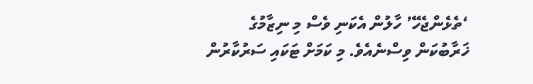‘ތެޅެންޖެހޭ’ ހާލުން އެކަނި ވެސް މި ނިޒާމުގެ ޚަރާބުކަން ވިސްނެއެވެ. މި ކަމަށް ޓަކައި ސަރުކާރުން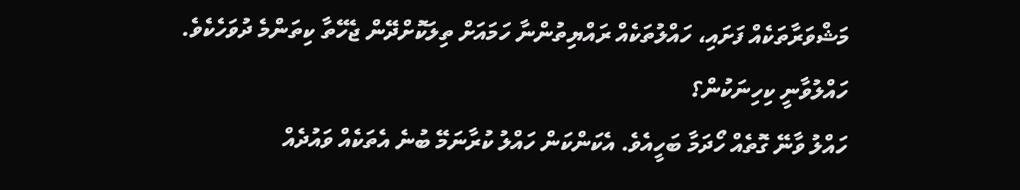މަޝްވަރާތަކެއް ފަށައި، ހައްލުތަކެއް ރައްޔިތުންނާ ހަމައަށް ތިލަކޮށްދޭން ޖެހޭތާ ކިތަންމެ ދުވަހެކެވެ.
ހައްލުވާނީ ކިހިނަކުން؟
ހައްލު ވާނޭ ގޮތެއް ހޯދަމާ ބަހީއެވެ. އެކަންކަން ހައްލު ކުރާނަމޭ ބުނެ އެތަކެއް ވައުދެއް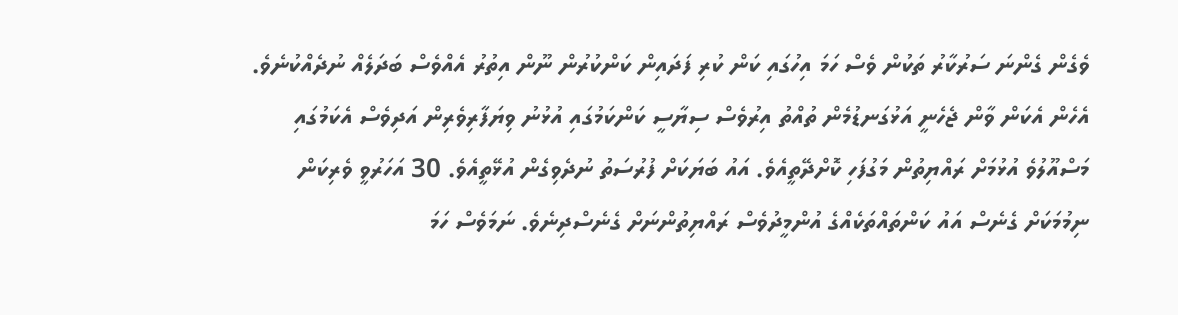ވެގެން ގެންނަ ސަރުކާރު ތަކުން ވެސް ހަމަ އިހުގައި ކަން ކުރި ފަދައިން ކަންކުރުން ނޫން އިތުރު އެއްވެސް ބަދަލެއް ނުދެއްކުނެވެ. އެހެން އެކަން ވާން ޖެހެނީ އަޅުގަނޑުމެން ތުއްތު އިރުވެސް ސިޔާސީ ކަންކަމުގައި އުޅުނު ވިޔަފާރިވެރިން އަދިވެސް އެކަމުގައި މަސްއޫލުވެ އުޅުމަށް ރައްޔިތުން މަގުފަހި ކޮށްދޭތީއެވެ. އައު ބަޔަކަށް ފުރުސަތު ނުދެވިގެން އުޅޭތީއެވެ. 30 އަހަރުވީ ވެރިކަން ނިމުމަކަށް ގެނެސް އައު ކަންތައްތަކެއްގެ އުންމީދުވެސް ރައްޔިތުންނަށް ގެނެސްދިނެވެ. ނަމަވެސް ހަމަ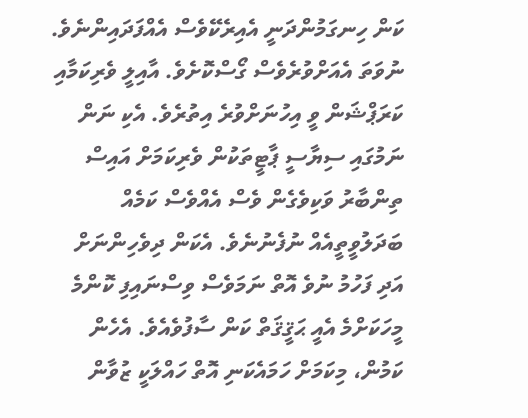ކަން ހިނގަމުންދަނީ އެއިރެކޭވެސް އެއްފަދައިންނެވެ. ނުވަތަ އެއަށްވުރެވެސް ގޯސްކޮށެވެ. އާއިލީ ވެރިކަމާއި ކަރަޕްޝަން ވީ އިހުނަށްވުރެ އިތުރެވެ. އެކި ނަން ނަމުގައި ސިޔާސީ ޕާޓީތަކުން ވެރިކަމަށް އައިސް ތިންބާރު ވަކިވެގެން ވެސް އެއްވެސް ކަމެއް ބަދަލުވީތީއެއް ނުފެނުނެވެ. އެކަން ދިވެހިންނަށް އަދި ފަހުމު ނުވެ އޮތް ނަމަވެސް ވިސްނައިފި ކޮންމެ މީހަކަށްމެ އެއީ ޙަޤީޤަތް ކަން ސާފުވެއެވެ. އެހެން ކަމުން، މިކަމަށް ހަމައެކަނި އޮތް ހައްލަކީ ޒުވާން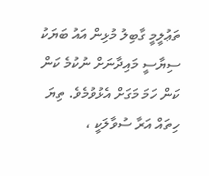ތަޢުލީމީ ގާބިލު މުޅިން އައު ބަޔަކު ސިޔާސީ މައިދާނަށް ނުކުމެ ކަން ކަން ހަމަ މަގަށް އެޅުވުމެވެ. ތިޔަ ހިތައް އަރާ ސުވާލަކީ ،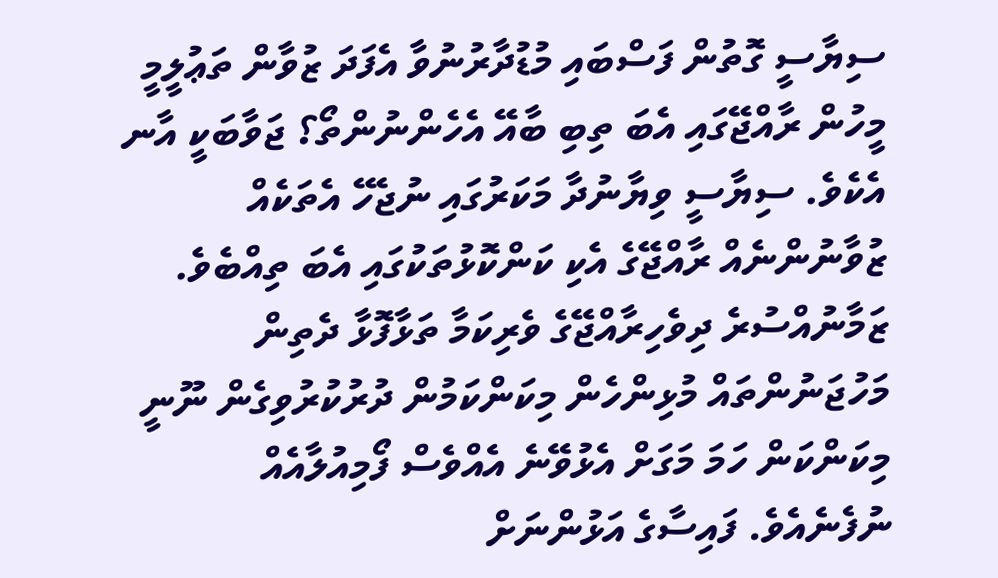ސިޔާސީ ގޮތުން ފަސްބައި މުޑުދާރުނުވާ އެފަދަ ޒުވާން ތަޢުލީމީ މީހުން ރާއްޖޭގައި އެބަ ތިބި ބާއޭ އެހެންނުންތޯ؟ ޖަވާބަކީ އާނ އެކެވެ. ސިޔާސީ ވިޔާނުދާ މަކަރުގައި ނުޖެހޭ އެތަކެއް ޒުވާނުންނެއް ރާއްޖޭގެ އެކި ކަންކޮޅުތަކުގައި އެބަ ތިއްބެވެ. ޒަމާނުއްސުރެ ދިވެހިރާއްޖޭގެ ވެރިކަމާ ތަޅާފޮޅާ ދެތިން މަހުޖަނުންތައް މުޅިންހެން މިކަންކަމުން ދުރުކުރުވިގެން ނޫނީ މިކަންކަން ހަމަ މަގަށް އެޅުވޭނެ އެއްވެސް ފޯމިއުލާއެއް ނުފެނެއެވެ. ފައިސާގެ އަޅުންނަށް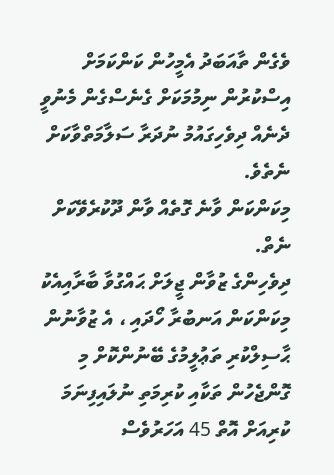ވެގެން ތާއަބަދު އެމީހުން ކަންކަމަށް އިސްކުރުން ނިމުމަކަށް ގެނެސްގެން މެނުވީ ދެނެއް ދިވެހިގައުމު ނުދަރާ ސަލާމަތްވާކަށް ނެތެވެ.
މިކަންކަން ވާނެ ގޮތެއް ވާން ދޫކުރެވޭކަށް ނެތް.
ދިވެހިންގެ ޒުވާން ޖީލަށް ޙައްގުވާ ބާރާއިއެކު މިކަންކަން އަނބުރާ ހޯދައި ، އެ ޒުވާނުން ޙާސިލްކުރި ތަޢުލީމުގެ ބޭނުންކޮށް މި ގޮންޖެހުން ތަކާއި ކުރިމަތި ނުލައިފިނަމަ ކުރިއަށް އޮތް 45 އަހަރުވެސް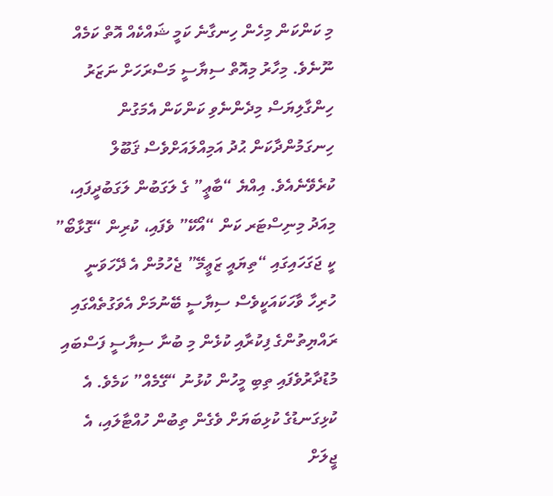މި ކަންކަން މިހެން ހިނގާނެ ކަމީ ޝައްކެއް އޮތް ކަމެއް ނޫނެވެ. މިހާރު މިއޮތް ސިޔާސީ މަސްރަހަށް ނަޒަރު ހިންގާލިޔަސް މިދެންނެވި ކަންކަން އެމަގުން ހިނގަމުންދާކަން ޙުދު އަމިއްލައަށްވެސް ޤަބޫލް ކުރެވޭނެއެވެ. އިއްޔެ “ބާޢީ” ގެ ލަގަބުން ލަގަބުދީފައި، މިއަދު މިނިސްޓަރ ކަން “އޯކޭ” ވެފައި، ކުރިން “ގޮޅާބޯ” ކީ ޖަގަހައިގައި “ތިޔައީ ޒަޢީމޭ” ޖެހުމުން އެ ދޭހަވަނީ ހުރިހާ ވާހަކައަކީވެސް ސިޔާސީ ބޭނުމަށް އެވަގުތެއްގައި ރައްޔިތުންގެ ފިކުރާއި ކުޅެން މި ބުނާ ސިޔާސީ ފަސްބައި މުޑުދާރުވެފައި ތިބި މީހުން ކުޅުނު “ގޭމެއް” ކަމެވެ. އެ ކުޅިގަނޑުގެ ކުޅިބަޔަށް ވެގެން ތިބުން ހުއްޓާލައި، އެ ޖީލަށް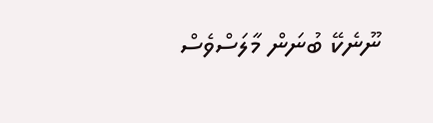ނޫނެކޭ ބުނަން މާލަސްވެސް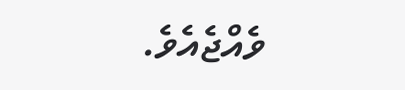ވެއްޖެއެވެ.